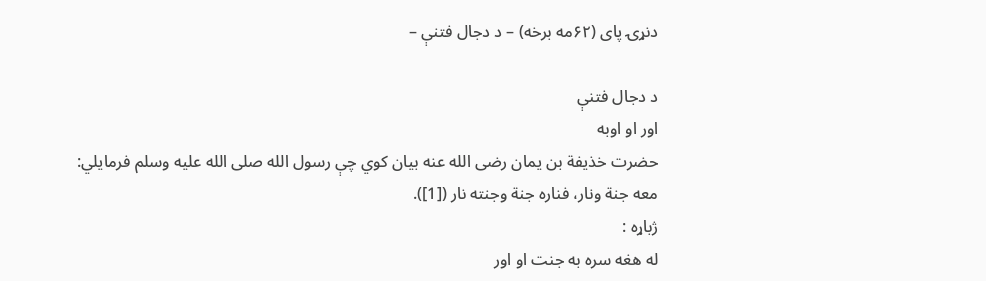دنړۍ پای (۶۲مه برخه) – د دجال فتنې –

د دجال فتنې
اور او اوبه
حضرت خذيفة بن يمان رضی الله عنه بيان کوي چې رسول الله صلی الله علیه وسلم فرمايلي:
معه جنة ونار، فناره جنة وجنته نار ([1]).
ژباړه :
له هغه سره به جنت او اور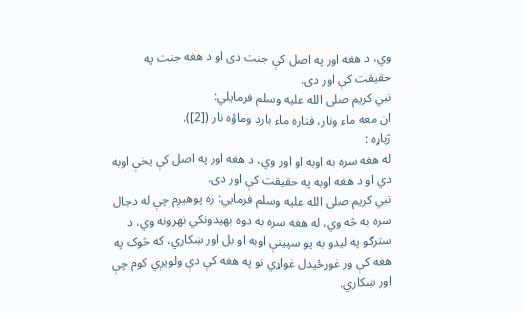وي، د هغه اور په اصل کې جنت دی او د هغه جنت په حقيقت کې اور دی.
نبي کريم صلی الله علیه وسلم فرمايلي:
ان معه ماء ونار، فناره ماء بارد وماؤه نار ([2]).
ژباړه :
له هغه سره به اوبه او اور وي، د هغه اور په اصل کې يخې اوبه دي او د هغه اوبه په حقيقت کې اور دی.
نبي کريم صلی الله علیه وسلم فرمايي: زه پوهيږم چې له دجال سره به څه وي، له هغه سره به دوه بهيدونکي نهرونه وي، د سترګو په ليدو به يو سپينې اوبه او بل اور ښکاري، که څوک په هغه کې ور غورځيدل غواړي نو په هغه کې دې ولويږي کوم چې اور ښکاري.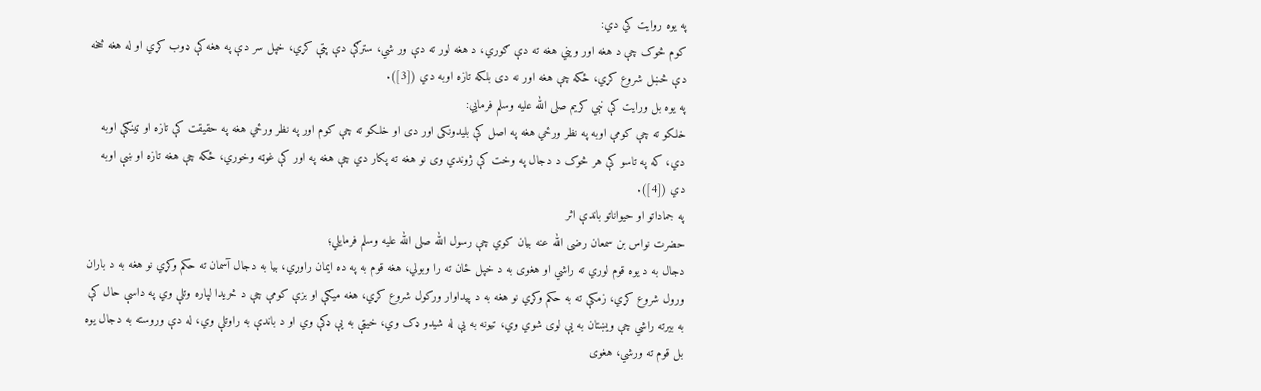په يوه روايت کي دي:
کوم څوک چې د هغه اور ويني هغه ته دې ګوري، د هغه لور ته دې ور شي، سترګې دې پټې کړي، خپل سر دې په هغه کې ډوب کړي او له هغه څخه دې څښل شروع کړي، ځکه چې هغه اور نه دی بلکه تازه اوبه دي ([3]).
په يوه بل ورايت کې نبي کريم صلی الله علیه وسلم فرمايي:
خلکو ته چې کومې اوبه په نظر ورځي هغه په اصل کې بليدونکی اور دی او خلکو ته چې کوم اور په نظر ورځي هغه په حقيقت کې تازه او ټينګې اوبه دي، که په تاسو کې هر څوک د دجال په وخت کې ژوندي وی نو هغه ته پکار دي چې هغه په اور کې غوټه وخوري، ځکه چې هغه تازه او ښې اوبه دي ([4]).
په جماداتو او حيواناتو باندې اثر
حضرت نواس بن سمعان رضی الله عنه بيان کوي چې رسول الله صلی الله علیه وسلم فرمايلي؛
دجال به د يوه قوم لوري ته راشي او هغوی به د خپل ځان ته را وبولي، هغه قوم به په ده ايمان راوړي، بيا به دجال آسمان ته حکم وکړي نو هغه به د باران ورول شروع کړي، زمکې ته به حکم وکړي نو هغه به د پيداوار ورکول شروع کړي، هغه ميګې او بزې کومې چې د څريدا لپاره وتلې وي په داسې حال کې به بيرته راشي چې ويښتان به يې لوی شوي وي، تيونه به يې له شيدو ډک وي، خيټې به يې ډکې وي او د باندې به راوتلې وي، له دې وروسته به دجال يوه بل قوم ته ورشي، هغوی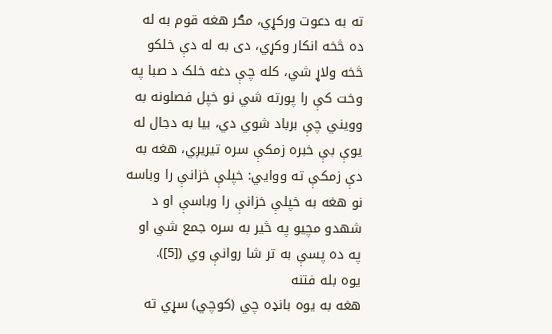ته به دعوت ورکړي، مګر هغه قوم به له ده څخه انکار وکړي، دی به له دې خلکو څخه ولاړ شي، کله چې دغه خلک د صبا په وخت کې را پورته شي نو خپل فصلونه به وويني چې برباد شوي دي، بيا به دجال له يوې بې خبره زمکې سره تيريږي، هغه به دې زمکې ته ووايي: خپلې خزانې را وباسه نو هغه به خپلې خزانې را وباسې او د شهدو مچيو په څير به سره جمع شي او په ده پسې به تر شا روانې وي ([5]).
يوه بله فتنه
هغه به يوه بانډه چي (کوچي) سړي ته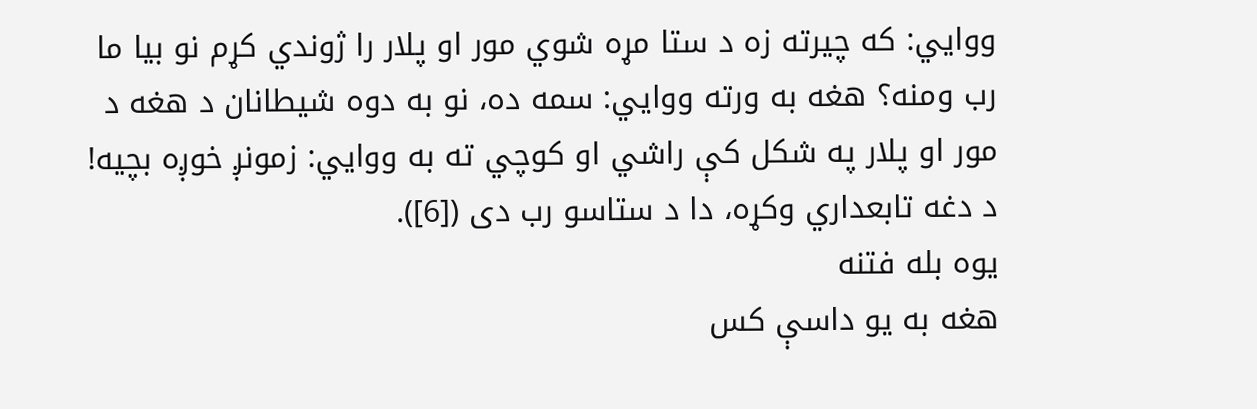ووايي: که چيرته زه د ستا مړه شوي مور او پلار را ژوندي کړم نو بيا ما رب ومنه؟ هغه به ورته ووايي: سمه ده، نو به دوه شيطانان د هغه د مور او پلار په شکل کې راشي او کوچي ته به ووايي: زمونږ خوږه بچيه! د دغه تابعداري وکړه، دا د ستاسو رب دی ([6]).
يوه بله فتنه
هغه به يو داسې کس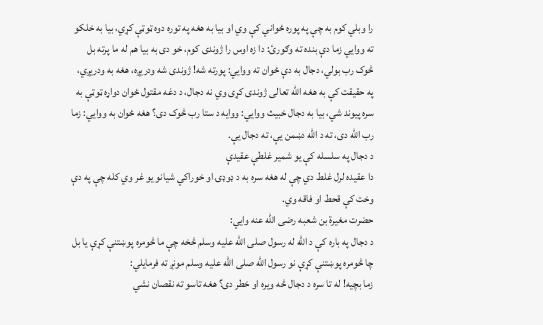را وبلي کوم به چې په پوره ځواني کې وي او بيا به هغه په توره دوه ټوټې کړي، بيا به خلکو ته ووايي زما دې بنده ته وګورئ: دا زه اوس را ژوندی کوم، خو دی به بيا هم له ما پرته بل څوک رب بولي، دجال به دې ځوان ته ووايي: پورته شه! ژوندی شه ودريږه، هغه به ودريږي، په حقيقت کې به هغه الله تعالی ژوندی کړی وي نه دجال، د دغه مقتول ځوان دواړه ټوټې به سره پيوند شي، بيا به دجال خبيث ووايي: ووايه د ستا رب څوک دی؟ هغه ځوان به ووايي: زما رب الله دی، ته د الله دښمن يې، ته دجال يې.
د دجال په سلسله کې يو شمير غلطې عقيدې
دا عقيده لرل غلط دي چې له هغه سره به د ډوډۍ او خوراکي شيانو يو غر وي کله چې په دې وخت کې قحط او فاقه وي.
حضرت مغيرة بن شعبه رضی الله عنه وايي:
د دجال په باره کې د الله له رسول صلی الله علیه وسلم څخه چې ما څومره پوښتنې کړې يا بل چا څومره پوښتنې کړې نو رسول الله صلی الله علیه وسلم مونږ ته فرمايلي:
زما بچيه! له تا سره د دجال څه ويره او خطر دی؟ هغه تاسو ته نقصان نشي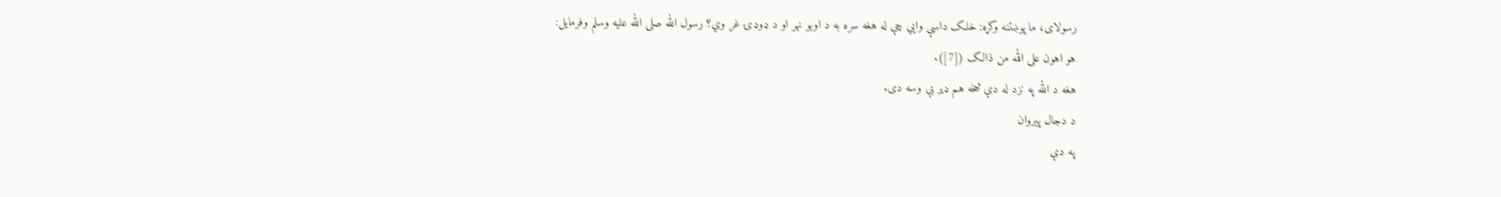رسولای، ما پوښتنه وکړه: خلک داسې وايي چې له هغه سره به د اوبو نهر او د ډوډۍ غر وي؟ رسول الله صلی الله علیه وسلم وفرمايل:
هو اهون علی الله من ذالک ([7]).
هغه د الله په نزد له دې څخه هم ډير بې وسه دی.
د دجال پيروان
په دې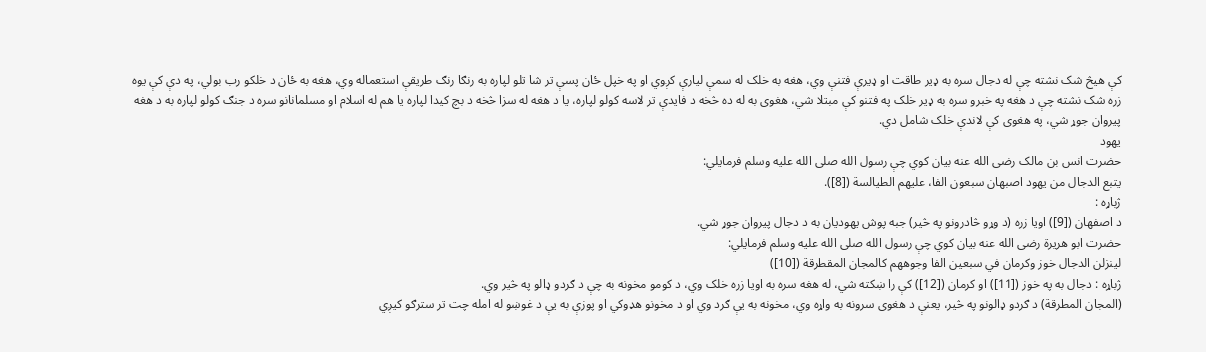کې هيڅ شک نشته چې له دجال سره به ډير طاقت او ډيرې فتنې وي، هغه به خلک له سمې ليارې کږوي او په خپل ځان پسې تر شا تلو لپاره به رنګا رنګ طريقې استعماله وي، هغه به ځان د خلکو رب بولي، په دې کې يوه زره شک نشته چې د هغه په خبرو سره به ډير خلک په فتنو کې مبتلا شي، هغوی به له ده څخه د فايدې تر لاسه کولو لپاره، يا د هغه له سزا څخه د بچ کيدا لپاره يا هم له اسلام او مسلمانانو سره د جنګ کولو لپاره به د هغه پيروان جوړ شي، په هغوی کې لاندې خلک شامل دي.
يهود
حضرت انس بن مالک رضی الله عنه بيان کوي چې رسول الله صلی الله علیه وسلم فرمايلي:
يتبع الدجال من يهود اصبهان سبعون الفا، عليهم الطيالسة ([8]).
ژباړه :
د اصفهان ([9]) اويا زره (د وړو څادرونو په څير) جبه پوش يهوديان به د دجال پيروان جوړ شي.
حضرت ابو هريرة رضی الله عنه بيان کوي چې رسول الله صلی الله علیه وسلم فرمايلي:
لينزلن الدجال خوز وکرمان في سبعين الفا وجوههم کالمجان المقطرقة ([10])
ژباړه : دجال به په خوز ([11]) او کرمان ([12]) کې را ښکته شي، له هغه سره به اويا زره خلک وي، د کومو مخونه به چې د ګردو ډالو په څير وي.
(المجان المطرقة) د ګردو ډالونو په څير، يعنې د هغوی سرونه به واړه وي، مخونه به يې ګرد وي او د مخونو هډوکي او پوزې به يې د غوښو له امله چت تر سترګو کيږي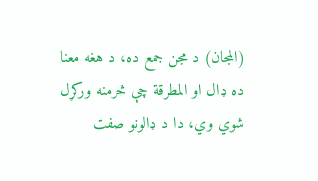(المجان) د مجن جمع ده، د هغه معنا ده ډال او المطرقة چې څرمنه ورکړل شوي وي، دا د ډالونو صفت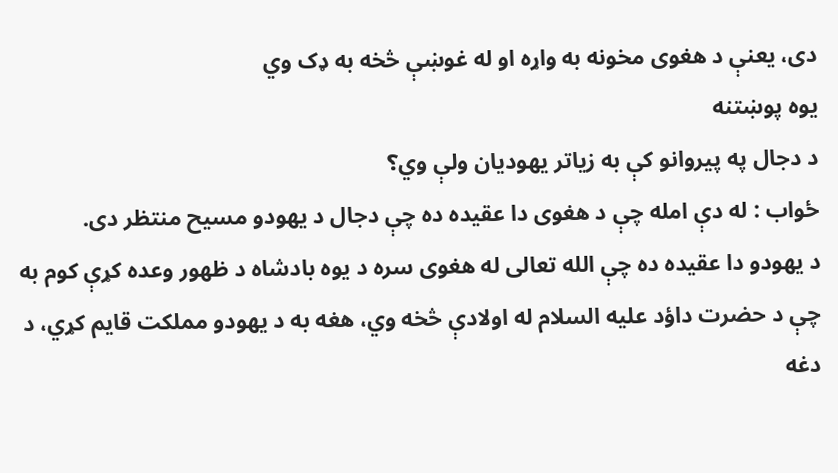دی، يعنې د هغوی مخونه به واړه او له غوښې څخه به ډک وي
يوه پوښتنه
د دجال په پيروانو کې به زياتر يهوديان ولې وي؟
ځواب : له دې امله چې د هغوی دا عقيده ده چې دجال د يهودو مسيح منتظر دی.
د يهودو دا عقيده ده چې الله تعالی له هغوی سره د يوه بادشاه د ظهور وعده کړې کوم به چې د حضرت داؤد علیه السلام له اولادې څخه وي، هغه به د يهودو مملکت قايم کړي، د دغه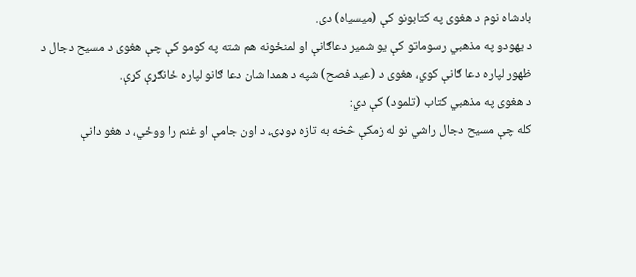بادشاه نوم د هغوی په کتابونو کې (ميسياه) دی.
د يهودو په مذهبي رسوماتو کې يو شمير دعاګانې او لمنځونه هم شته په کومو کې چې هغوی د مسيح دجال د ظهور لپاره دعا ګانې کوي، هغوی د (عيد فصح) شپه د همدا شان دعا ګانو لپاره ځانګړې کړې.
د هغوی په مذهبي کتاب (تلمود) کې دي:
کله چې مسيح دجال راشي نو له زمکې څخه به تازه ډوډۍ، د اون جامې او غنم را ووځي، د هغو دانې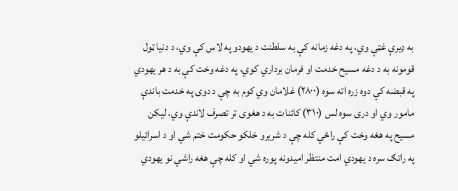به ډيرې غټې وي، په دغه زمانه کې به سلطنت د يهودو په لاس کې وي، د دنيا ټول قومونه به د دغه مسيح خدمت او فرمان برداري کوي، په دغه وخت کې به د هر يهودي په قبضه کې دوه زره اته سوه (۲۸۰۰) غلامان وي کوم به چې د دوی په خدمت باندې مامور وي او دری سوه لس (۳۱۰) کائنات به د هغوی تر تصرف لاندې وي، ليکن مسيح په هغه وخت کې راځي کله چې د شريرو خلکو حکومت ختم شي او د اسرائيلو په راتګ سره د يهودي امت منتظر اميدونه پوره شي او کله چې هغه راشي نو يهودي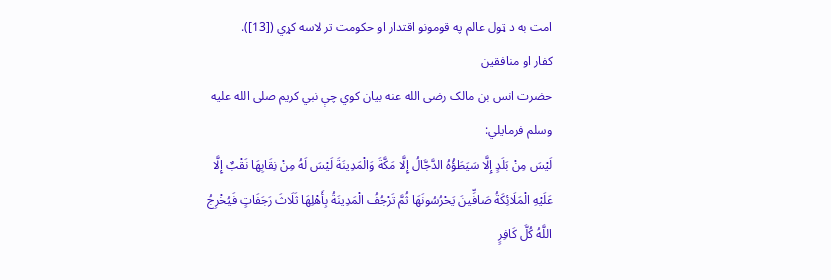امت به د ټول عالم په قومونو اقتدار او حکومت تر لاسه کړي ([13]).
کفار او منافقين
حضرت انس بن مالک رضی الله عنه بيان کوي چې نبي کريم صلی الله علیه وسلم فرمايلي:
لَيْسَ مِنْ بَلَدٍ إِلَّا سَيَطَؤُهُ الدَّجَّالُ إِلَّا مَكَّةَ وَالْمَدِينَةَ لَيْسَ لَهُ مِنْ نِقَابِهَا نَقْبٌ إِلَّا عَلَيْهِ الْمَلَائِكَةُ صَافِّينَ يَحْرُسُونَهَا ثُمَّ تَرْجُفُ الْمَدِينَةُ بِأَهْلِهَا ثَلَاثَ رَجَفَاتٍ فَيُخْرِجُ اللَّهُ كُلَّ كَافِرٍ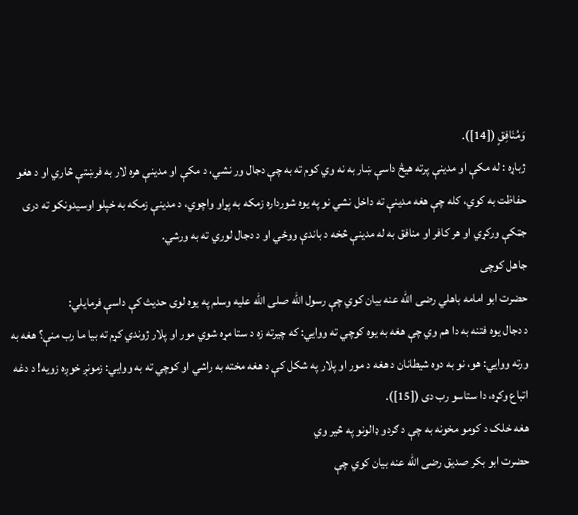وَمُنَافِقٍ ([14]).
ژباړه : له مکې او مدينې پرته هيڅ داسې ښار به نه وي کوم ته به چې دجال ور نشي، د مکې او مدينې هره لار به فرښتې څاري او د هغو حفاظت به کوي، کله چې هغه مدينې ته داخل نشي نو په يوه شورداره زمکه به پړاو واچوي، د مدينې زمکه به خپلو اوسيدونکو ته دری جټکې ورکړي او هر کافر او منافق به له مدينې څخه د باندې ووځي او د دجال لوري ته به ورشي.
جاهل کوچی
حضرت ابو امامه باهلي رضی الله عنه بيان کوي چې رسول الله صلی الله علیه وسلم په يوه لوی حديث کې داسې فرمايلي:
د دجال يوه فتنه به دا هم وي چې هغه به يوه کوچي ته ووايي: که چيرته زه د ستا مړه شوي مور او پلار ژوندي کړم ته بيا ما رب منې؟ هغه به ورته ووايي: هو، نو به دوه شيطانان د هغه د مور او پلار په شکل کې د هغه مخته به راشي او کوچي ته به ووايي: زمونږ خوږه زويه! د دغه اتباع وکړه، دا ستاسو رب دی ([15]).
هغه خلک د کومو مخونه به چې د ګردو ډالونو په څير وي
حضرت ابو بکر صديق رضی الله عنه بيان کوي چې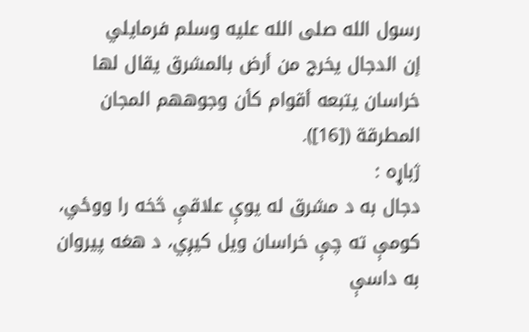رسول الله صلی الله علیه وسلم فرمايلي
إن الدجال يخرج من أرض بالمشرق يقال لها خراسان يتبعه أقوام كأن وجوههم المجان المطرقة ([16]).
ژباړه :
دجال به د مشرق له يوې علاقې څخه را ووځي، کومې ته چې خراسان ويل کيږي، د هغه پيروان به داسې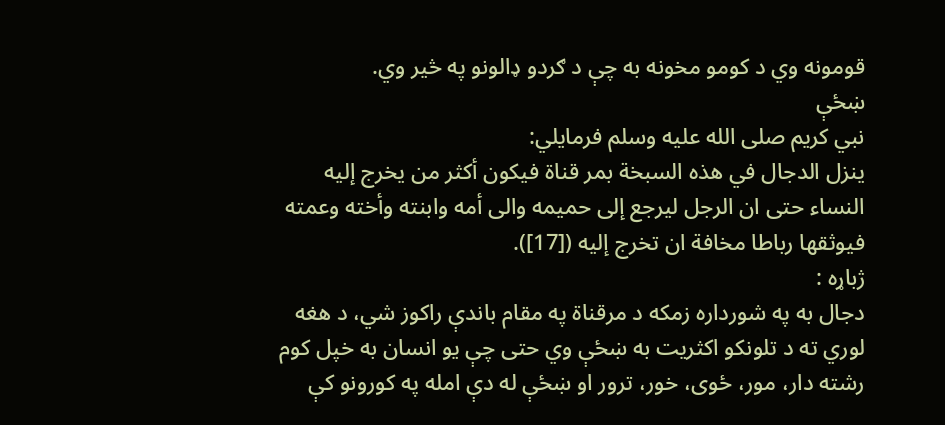قومونه وي د کومو مخونه به چې د ګردو ډالونو په څير وي.
ښځې
نبي کريم صلی الله علیه وسلم فرمايلي:
ينزل الدجال في هذه السبخة بمر قناة فيكون أكثر من يخرج إليه النساء حتى ان الرجل ليرجع إلى حميمه والى أمه وابنته وأخته وعمته فيوثقها رباطا مخافة ان تخرج إليه ([17]).
ژباړه :
دجال به په شورداره زمکه د مرقناة په مقام باندې راکوز شي، د هغه لوري ته د تلونکو اکثريت به ښځې وي حتی چې يو انسان به خپل کوم رشته دار، مور، ځوی، خور، ترور او ښځې له دې امله په کورونو کې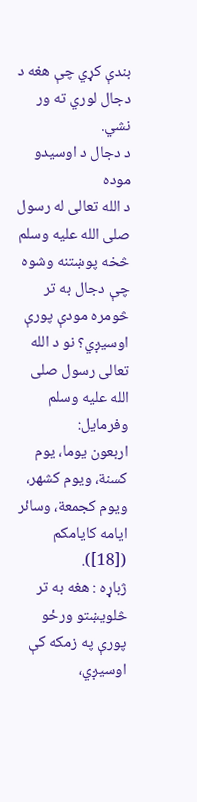بندې کړي چې هغه د دجال لوري ته ور نشي.
د دجال د اوسيدو موده
د الله تعالی له رسول صلی الله علیه وسلم څخه پوښتنه وشوه چې دجال به تر څومره مودې پورې اوسيږي؟ نو د الله تعالی رسول صلی الله علیه وسلم وفرمايل:
اربعون يوما، يوم کسنة، ويوم کشهر، ويوم کجمعة، وسائر ايامه کايامکم ([18]).
ژباړه : هغه به تر څلويښتو ورځو پورې په زمکه کې اوسيږي،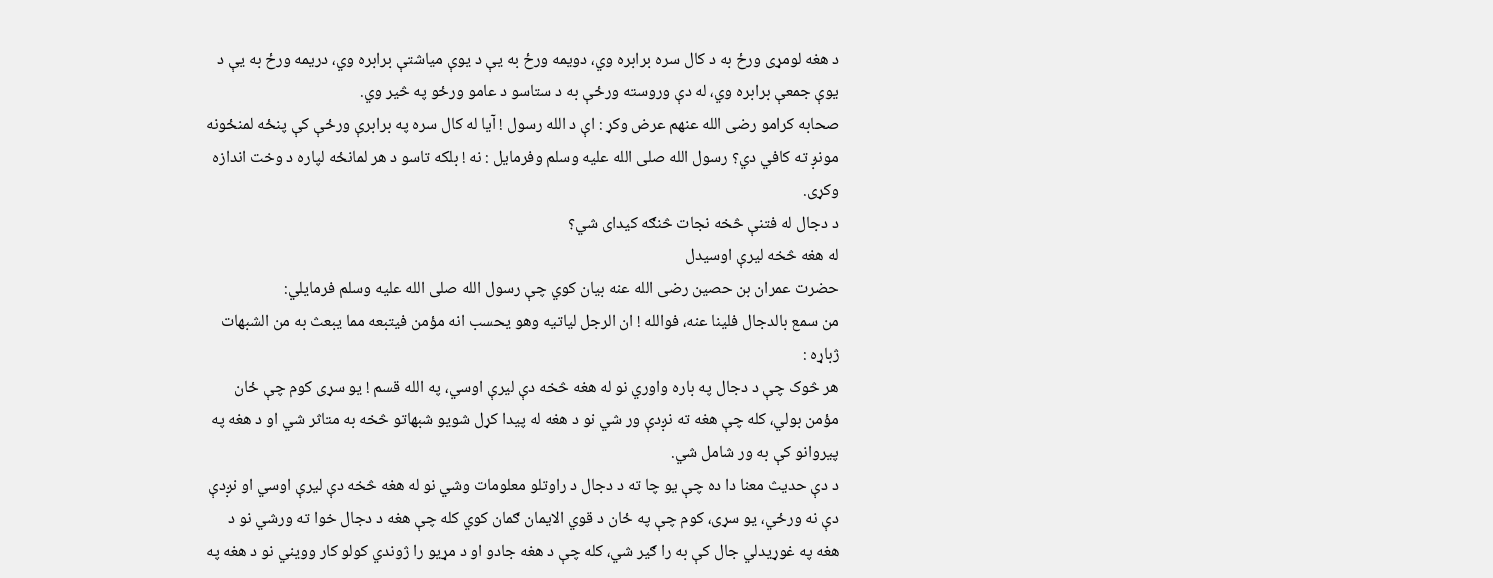د هغه لومړی ورځ به د کال سره برابره وي، دويمه ورځ به يې د يوې مياشتې برابره وي، دريمه ورځ به يې د يوې جمعې برابره وي، له دې وروسته ورځې به د ستاسو د عامو ورځو په څير وي.
صحابه کرامو رضی الله عنهم عرض وکړ : اې د الله رسول ! آيا له کال سره په برابرې ورځې کې پنځه لمنځونه مونږ ته کافي دي؟ رسول الله صلی الله علیه وسلم وفرمايل : نه ! بلکه تاسو د هر لمانځه لپاره د وخت اندازه وکړی.
د دجال له فتنې څخه نجات څنګه کيدای شي؟
له هغه څخه ليرې اوسيدل
حضرت عمران بن حصين رضی الله عنه بيان کوي چې رسول الله صلی الله علیه وسلم فرمايلي:
من سمع بالدجال فلينا عنه، فوالله ! ان الرجل لياتيه وهو يحسب انه مؤمن فيتبعه مما يبعث به من الشبهات
ژباړه :
هر څوک چې د دجال په باره واوري نو له هغه څخه دې ليرې اوسي، په الله قسم ! يو سړی کوم چې ځان مؤمن بولي، کله چې هغه ته نږدې ور شي نو د هغه له پيدا کړل شويو شبهاتو څخه به متاثر شي او د هغه په پيروانو کې به ور شامل شي.
د دې حديث معنا دا ده چې يو چا ته د دجال د راوتلو معلومات وشي نو له هغه څخه دې ليرې اوسي او نږدې دې نه ورځي، يو سړی، کوم چې په ځان د قوي الايمان ګمان کوي کله چې هغه د دجال خوا ته ورشي نو د هغه په غوړيدلي جال کې به را ګير شي، کله چې د هغه جادو او د مړيو را ژوندي کولو کار وويني نو د هغه په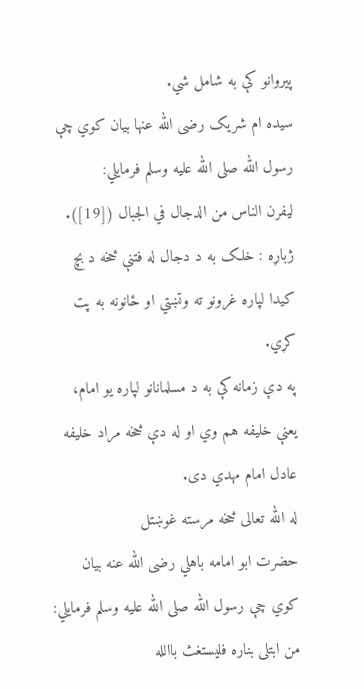پيروانو کې به شامل شي.
سيده ام شريک رضی الله عنها بيان کوي چې رسول الله صلی الله علیه وسلم فرمايلي:
ليفرن الناس من الدجال في الجبال ([19]).
ژباړه : خلک به د دجال له فتنې څخه د بچ کيدا لپاره غرونو ته وتښتي او ځانونه به پت کړي.
په دې زمانه کې به د مسلمانانو لپاره يو امام، يعنې خليفه هم وي او له دې څخه مراد خليفه عادل امام مهدي دی.
له الله تعالی څخه مرسته غوښتل
حضرت ابو امامه باهلي رضی الله عنه بيان کوي چې رسول الله صلی الله علیه وسلم فرمايلي:
من ابتلی بناره فليستغث باالله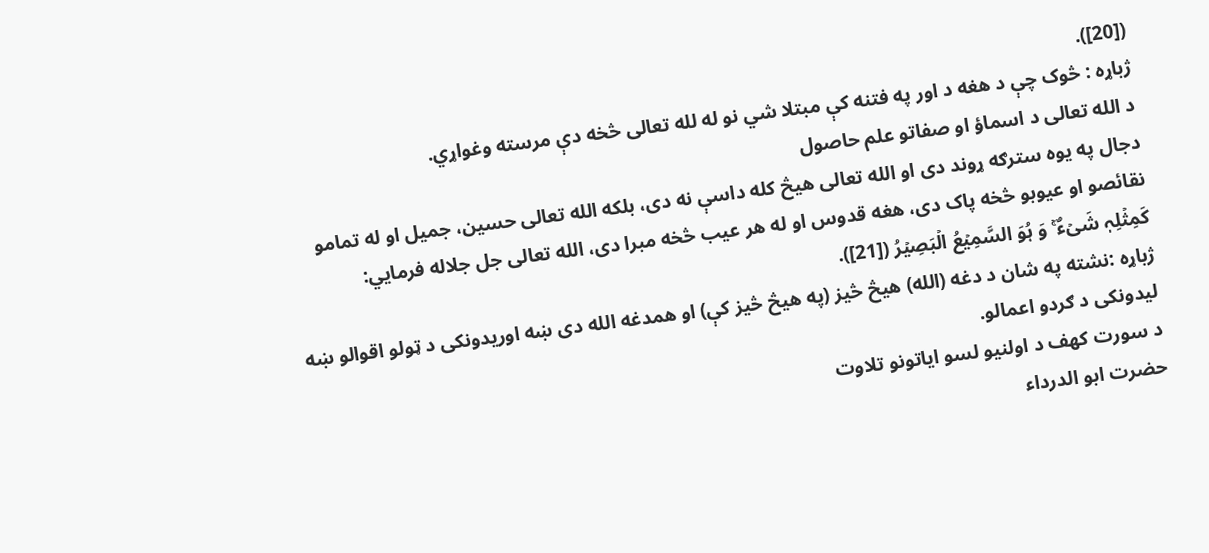([20]).
ژباړه : څوک چې د هغه د اور په فتنه کې مبتلا شي نو له لله تعالی څخه دې مرسته وغواړي.
د الله تعالی د اسماؤ او صفاتو علم حاصول
دجال په يوه سترګه ړوند دی او الله تعالی هيڅ کله داسې نه دی، بلکه الله تعالی حسين، جميل او له تمامو نقائصو او عيوبو څخه پاک دی، هغه قدوس او له هر عيب څخه مبرا دی، الله تعالی جل جلاله فرمايي:
کَمِثۡلِہٖ شَیۡءٌ ۚ وَ ہُوَ السَّمِیۡعُ الۡبَصِیۡرُ ([21]).
ژباړه :نشته په شان د دغه (الله) هيڅ څيز (په هيڅ څيز کې) او همدغه الله دی ښه اوريدونکی د ټولو اقوالو ښه ليدونکی د ګردو اعمالو.
د سورت کهف د اولنيو لسو اياتونو تلاوت
حضرت ابو الدرداء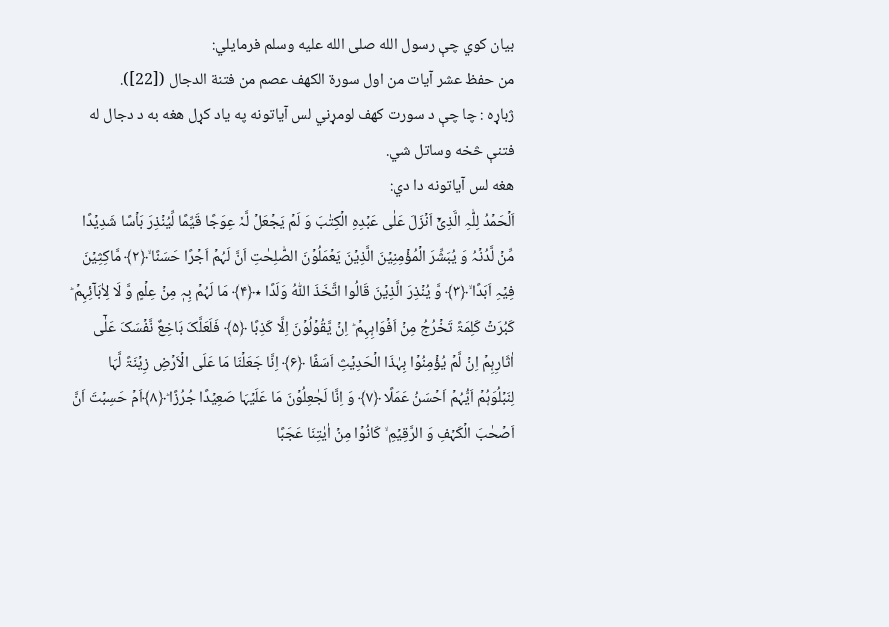بيان کوي چې رسول الله صلی الله علیه وسلم فرمايلي:
من حفظ عشر آيات من اول سورة الکهف عصم من فتنة الدجال ([22]).
ژباړه : چا چې د سورت کهف لومړني لس آياتونه په ياد کړل هغه به د دجال له فتنې څخه وساتل شي.
هغه لس آياتونه دا دي:
اَلۡحَمۡدُ لِلّٰہِ الَّذِیۡۤ اَنۡزَلَ عَلٰی عَبۡدِہِ الۡکِتٰبَ وَ لَمۡ یَجۡعَلۡ لَّہٗ عِوَجًا قَیِّمًا لِّیُنۡذِرَ بَاۡسًا شَدِیۡدًا مِّنۡ لَّدُنۡہُ وَ یُبَشِّرَ الۡمُؤۡمِنِیۡنَ الَّذِیۡنَ یَعۡمَلُوۡنَ الصّٰلِحٰتِ اَنَّ لَہُمۡ اَجۡرًا حَسَنًا ۙ﴿۲﴾ مَّاکِثِیۡنَ فِیۡہِ اَبَدًا ۙ﴿۳﴾ وَّ یُنۡذِرَ الَّذِیۡنَ قَالُوا اتَّخَذَ اللّٰہُ وَلَدًا ٭﴿۴﴾ مَا لَہُمۡ بِہٖ مِنۡ عِلۡمٍ وَّ لَا لِاٰبَآئِہِمۡ ؕ کَبُرَتۡ کَلِمَۃً تَخۡرُجُ مِنۡ اَفۡوَاہِہِمۡ ؕ اِنۡ یَّقُوۡلُوۡنَ اِلَّا کَذِبًا ﴿۵﴾ فَلَعَلَّکَ بَاخِعٌ نَّفۡسَکَ عَلٰۤی اٰثَارِہِمۡ اِنۡ لَّمۡ یُؤۡمِنُوۡا بِہٰذَا الۡحَدِیۡثِ اَسَفًا ﴿۶﴾ اِنَّا جَعَلۡنَا مَا عَلَی الۡاَرۡضِ زِیۡنَۃً لَّہَا لِنَبۡلُوَہُمۡ اَیُّہُمۡ اَحۡسَنُ عَمَلًا ﴿۷﴾ وَ اِنَّا لَجٰعِلُوۡنَ مَا عَلَیۡہَا صَعِیۡدًا جُرُزًا ؕ﴿۸﴾اَمۡ حَسِبۡتَ اَنَّ اَصۡحٰبَ الۡکَہۡفِ وَ الرَّقِیۡمِ ۙ کَانُوۡا مِنۡ اٰیٰتِنَا عَجَبًا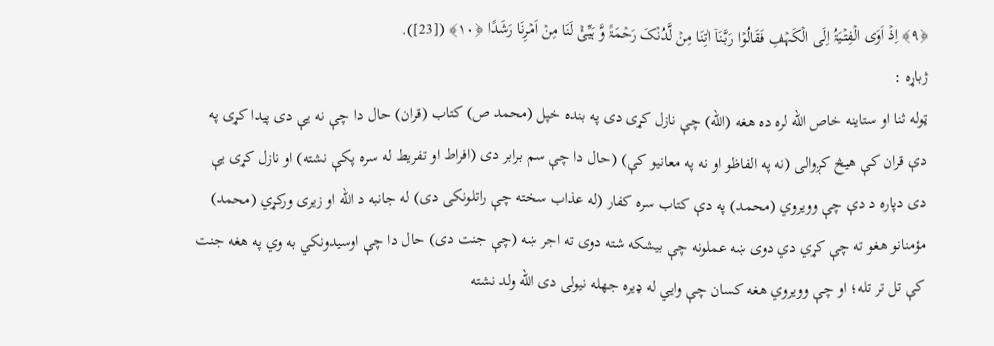﴿۹﴾ اِذۡ اَوَی الۡفِتۡیَۃُ اِلَی الۡکَہۡفِ فَقَالُوۡا رَبَّنَاۤ اٰتِنَا مِنۡ لَّدُنۡکَ رَحۡمَۃً وَّ ہَیِّیٔۡ لَنَا مِنۡ اَمۡرِنَا رَشَدًا ﴿۱۰﴾ ([23]).
ژباړه :
ټوله ثنا او ستاينه خاص الله لره ده هغه (الله) چې نازل کړی دی په بنده خپل (محمد ص) کتاب (قران) حال دا چې نه يې دی پيدا کړی په دې قران کې هيڅ کږوالی (نه په الفاظو او نه په معانيو کې) (حال دا چې سم برابر دی (افراط او تفريط له سره پکې نشته) او نازل کړی يې دی دپاره د دې چې وويروي (محمد) په دې کتاب سره کفار (له عذاب سخته چې راتلونکی دی) له جانبه د الله او زيری ورکړي (محمد) مؤمنانو هغو ته چې کړي دي دوی ښه عملونه چې بيشکه شته دوی ته اجر ښه (چې جنت دی) حال دا چې اوسيدونکي به وي په هغه جنت کې تل تر تله؛ او چې وويروي هغه کسان چې وايي له ډيره جهله نيولی دی الله ولد نشته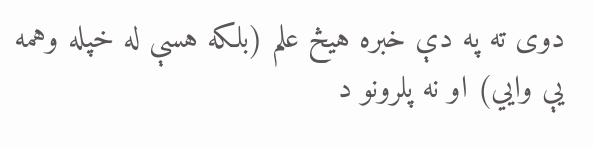دوی ته په دې خبره هيڅ علم (بلکه هسې له خپله وهمه يې وايي) او نه پلرونو د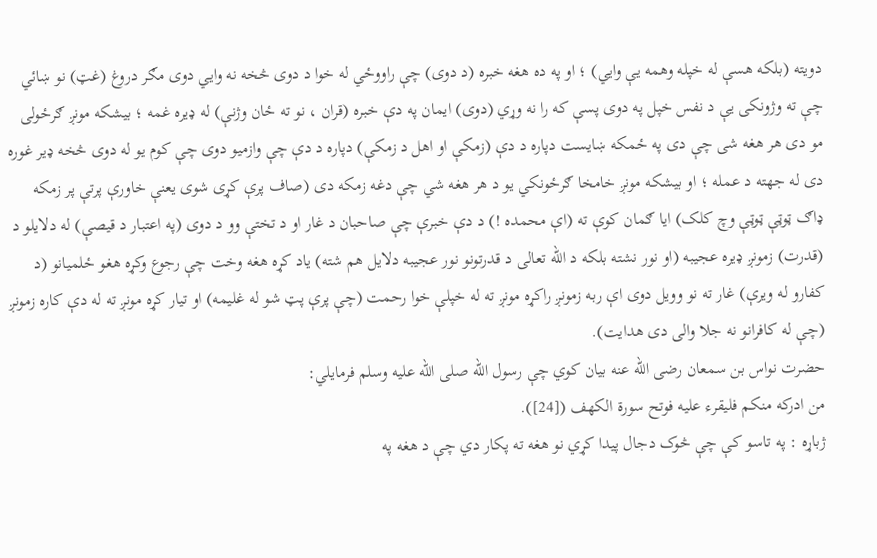دويته (بلکه هسې له خپله وهمه يې وايي) ؛ او په ده هغه خبره (د دوی) چې راووځي له خوا د دوی څخه نه وايي دوی مګر دروغ (غټ) نو ښائي چې ته وژونکی يې د نفس خپل په دوی پسې که را نه وړي (دوی) ايمان په دې خبره (قران ، نو ته ځان وژنې) له ډيره غمه ؛ بيشکه مونږ ګرځولی مو دی هر هغه شی چې دی په ځمکه ښايست دپاره د دې (زمکې او اهل د زمکې) دپاره د دې چې وازميو دوی چې کوم يو له دوی څخه ډير غوره دی له جهته د عمله ؛ او بيشکه مونږ خامخا ګرځونکي يو د هر هغه شي چې دغه زمکه دی (صاف پرې کړی شوی يعنې خاورې پرتې پر زمکه ډاګ ټوټې ټوټې وچ کلک) ايا ګمان کوې ته (اې محمده !) د دې خبرې چې صاحبان د غار او د تختې وو د دوی (په اعتبار د قيصې) له دلايلو د (قدرت) زمونږ ډيره عجيبه (او نور نشته بلکه د الله تعالی د قدرتونو نور عجيبه دلايل هم شته) ياد کړه هغه وخت چې رجوع وکړه هغو ځلميانو (د کفارو له ويرې) غار ته نو وويل دوی اې ربه زمونږ راکړه مونږ ته له خپلې خوا رحمت (چې پرې پټ شو له غليمه) او تيار کړه مونږ ته له دې کاره زمونږ (چې له کافرانو نه جلا والی دی هدايت).
حضرت نواس بن سمعان رضی الله عنه بيان کوي چې رسول الله صلی الله علیه وسلم فرمايلي:
من ادرکه منکم فليقرء عليه فوتح سورة الکهف ([24]).
ژباړه : په تاسو کې چې څوک دجال پيدا کړي نو هغه ته پکار دي چې د هغه په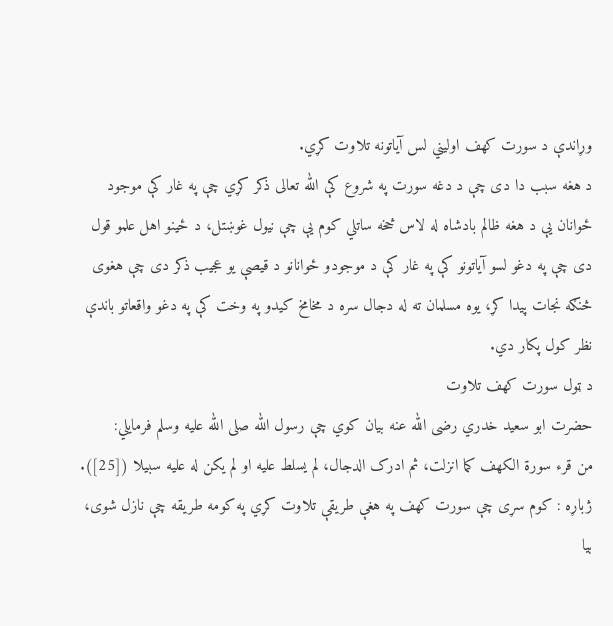وړاندې د سورت کهف اوليني لس آياتونه تلاوت کړي.
د هغه سبب دا دی چې د دغه سورت په شروع کې الله تعالی ذکر کړي چې په غار کې موجود ځوانان يې د هغه ظالم بادشاه له لاس څخه ساتلي کوم يې چې نيول غوښتل، د ځينو اهل علمو قول دی چې په دغو لسو آياتونو کې په غار کې د موجودو ځوانانو د قيصې يو عجيب ذکر دی چې هغوی څنګه نجات پيدا کړ، يوه مسلمان ته له دجال سره د مخامخ کيدو په وخت کې په دغو واقعاتو باندې نظر کول پکار دي.
د ټول سورت کهف تلاوت
حضرت ابو سعيد خدري رضی الله عنه بيان کوي چې رسول الله صلی الله علیه وسلم فرمايلي:
من قرء سورة الکهف کما انزلت، ثم ادرک الدجال، لم يسلط عليه او لم يکن له عليه سبيلا ([25]).
ژباړه : کوم سړی چې سورت کهف په هغې طريقې تلاوت کړي په کومه طريقه چې نازل شوی، بيا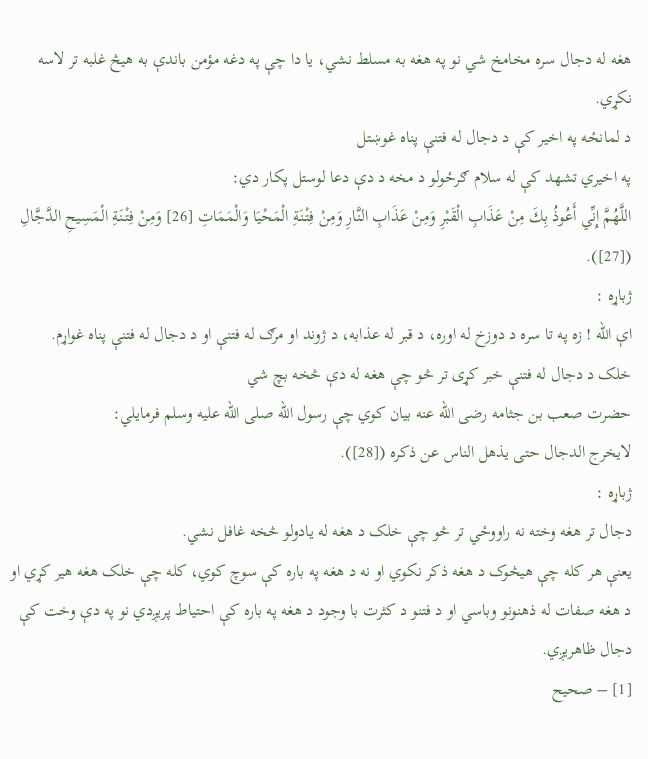هغه له دجال سره مخامخ شي نو په هغه به مسلط نشي، يا دا چې په دغه مؤمن باندې به هيڅ غلبه تر لاسه نکړي.
د لمانځه په اخير کې د دجال له فتنې پناه غوښتل
په اخيري تشهد کې له سلام ګرځولو د مخه د دې دعا لوستل پکار دي:
اللَّهُمَّ إِنِّي أَعُوذُ بِكَ مِنْ عَذَابِ الْقَبْرِ وَمِنْ عَذَابِ النَّارِ وَمِنْ فِتْنَةِ الْمَحْيَا وَالْمَمَاتِ [26] وَمِنْ فِتْنَةِ الْمَسِيحِ الدَّجَّالِ ([27]).
ژباړه :
اې الله ! زه په تا سره د دوزخ له اوره، د قبر له عذابه، د ژوند او مرګ له فتنې او د دجال له فتنې پناه غواړم.
خلک د دجال له فتنې خبر کړی تر څو چې هغه له دې څخه بچ شي
حضرت صعب بن جثامه رضی الله عنه بيان کوي چې رسول الله صلی الله علیه وسلم فرمايلي:
لايخرج الدجال حتی يذهل الناس عن ذکره ([28]).
ژباړه :
دجال تر هغه وخته نه راووځي تر څو چې خلک د هغه له يادولو څخه غافل نشي.
يعنې هر کله چې هيڅوک د هغه ذکر نکوي او نه د هغه په باره کې سوچ کوي، کله چې خلک هغه هير کړي او د هغه صفات له ذهنونو وباسي او د فتنو د کثرت با وجود د هغه په باره کې احتياط پريږدي نو په دې وخت کې دجال ظاهريږي.
[1] – صحيح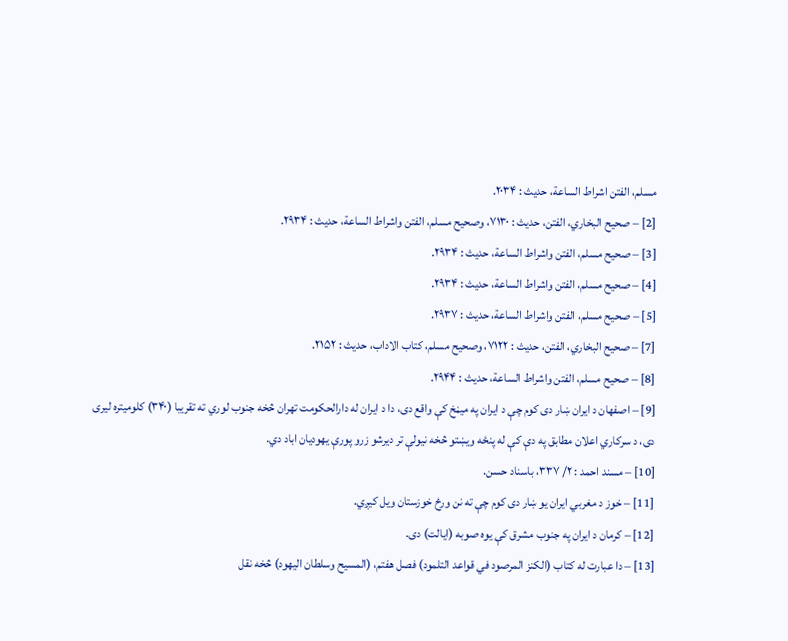مسلم، الفتن اشراط الساعة، حديث : ۲۰۳۴.
[2] – صحيح البخاري، الفتن، حديث : ۷۱۳۰، وصحيح مسلم، الفتن واشراط الساعة، حديث : ۲۹۳۴.
[3] – صحيح مسلم، الفتن واشراط الساعة، حديث : ۲۹۳۴.
[4] – صحيح مسلم، الفتن واشراط الساعة، حديث : ۲۹۳۴.
[5] – صحيح مسلم، الفتن واشراط الساعة، حديث : ۲۹۳۷.
[7] – صحيح البخاري، الفتن، حديث : ۷۱۲۲، وصحيح مسلم، کتاب الاداب، حديث : ۲۱۵۲.
[8] – صحيح مسلم، الفتن واشراط الساعة، حديث : ۲۹۴۴.
[9] – اصفهان د ايران ښار دی کوم چې د ايران په ميڼخ کې واقع دی، دا د ايران له دارالحکومت تهران څخه جنوب لوري ته تقريبا (۳۴۰) کلوميتره ليری دی، د سرکاري اعلان مطابق په دې کې له پنځه ويښتو څخه نيولې تر ديرشو زرو پورې يهوديان اباد دي.
[10] – مسند احمد : ۲/ ۳۳۷، باسناد حسن.
[11] – خوز د مغربي ايران يو ښار دی کوم چې ته نن ورځ خوزستان ويل کيږي.
[12] – کرمان د ايران په جنوب مشرق کې يوه صوبه (ايالت) دی.
[13] – دا عبارت له کتاب (الکنز المرصود في قواعد التلمود) فصل هفتم، (المسيح وسلطان اليهود) څخه نقل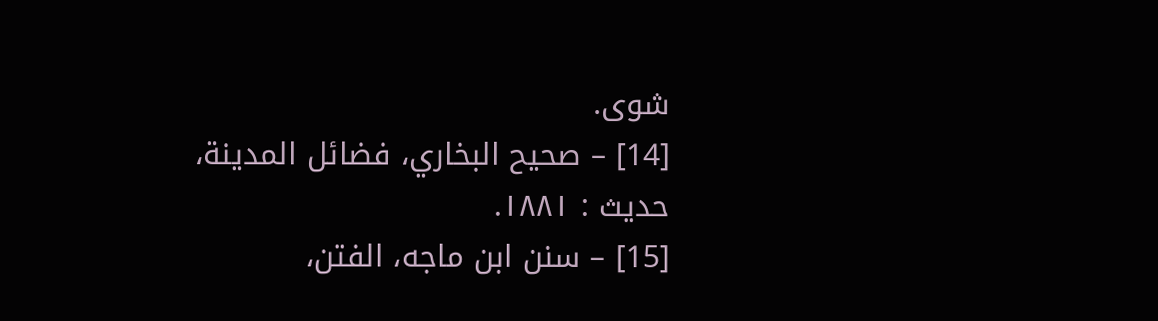شوی.
[14] – صحيح البخاري، فضائل المدينة، حديث : ۱۸۸۱.
[15] – سنن ابن ماجه، الفتن،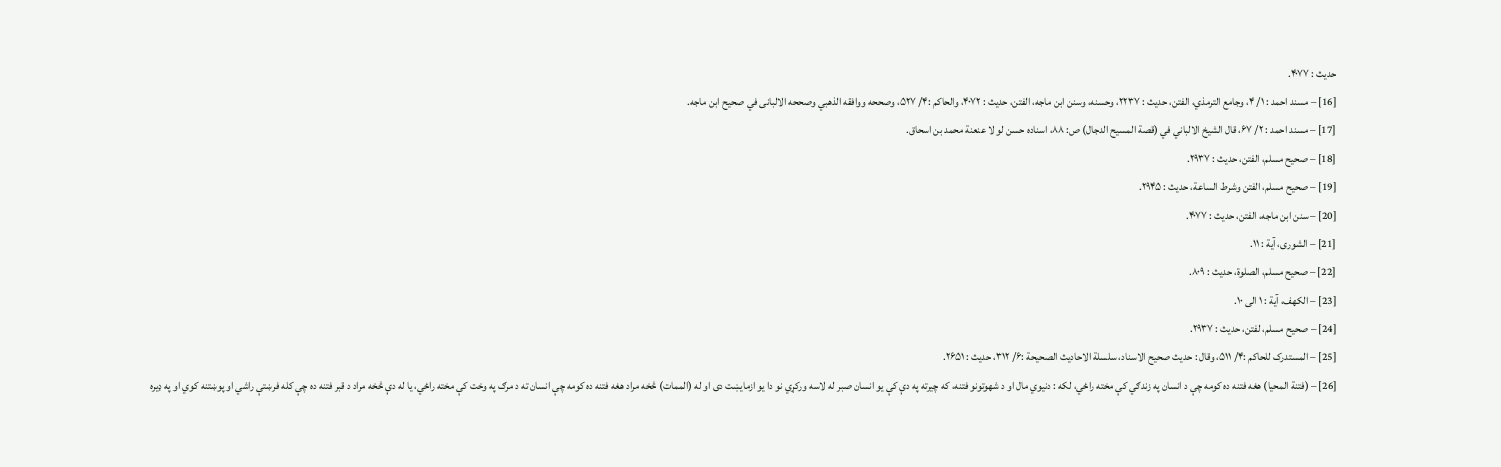حديث : ۴۰۷۷.
[16] – مسند احمد : ۱/ ۴، وجامع الترمذي، الفتن، حديث : ۲۲۳۷، وحسنه، وسنن ابن ماجه، الفتن، حديث : ۴۰۷۲، والحاکم :۴/ ۵۲۷، وصححه ووافقه الذهبي وصححه الالبانی في صحيح ابن ماجه.
[17] – مسند احمد : ۲/ ۶۷، قال الشيخ الالباني في (قصة المسيح الدجال) ص: ۸۸، اسناده حسن لو لا عنعنة محمد بن اسحاق.
[18] – صحيح مسلم، الفتن، حديث : ۲۹۳۷.
[19] – صحيح مسلم، الفتن وشرط الساعة، حديث : ۲۹۴۵.
[20] – سنن ابن ماجه، الفتن، حديث : ۴۰۷۷.
[21] – الشوری، آية : ۱۱.
[22] – صحيح مسلم، الصلوة، حديث : ۸۰۹.
[23] – الکهف، آية : ۱ الی ۱۰.
[24] – صحيح مسلم، لفتن، حديث : ۲۹۳۷.
[25] – المستدرک للحاکم :۴/ ۵۱۱، وقال : حديث صحيح الاسناد، سلسلة الاحاديث الصحيحة :۶/ ۳۱۲، حديث : ۲۶۵۱.
[26] – (فتنة المحيا) هغه فتنه ده کومه چې د انسان په زندګي کې مخته راځي، لکه : دنيوي مال او د شهوتونو فتنه، که چيرته په دې کې يو انسان صبر له لاسه ورکړي نو دا يو ازمايښت دی او له (الممات) څخه مراد هغه فتنه ده کومه چې انسان ته د مرګ په وخت کې مخته راځي، يا له دې څخه مراد د قبر فتنه ده چې کله فرښتې راشي او پوښتنه کوي او په ډيره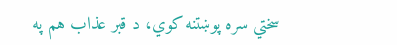سختي سره پوښتنه کوي، د قبر عذاب هم په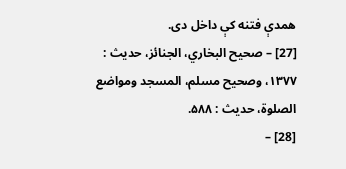همدې فتنه کې داخل دی.
[27] – صحيح البخاري، الجنائز، حديث : ۱۳۷۷، وصحيح مسلم، المسجد ومواضع الصلوة، حديث : ۵۸۸.
[28] –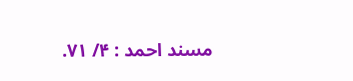مسند احمد : ۴/ ۷۱.